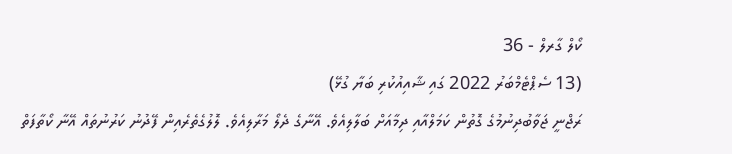ކޯލް ގާރލް - 36
(13 ސެޕްޓެމްބަރު 2022 ގައި ޝާއިއުކުރި ބަޔާ ގުޅޭ)
ރަޖްނީ ޖަވާބުދިނުމުގެ ގޮތުން ކަމަލްއާއި ދިމާއަށް ބަލާލިއެވެ. އޭނާގެ ދެލޯ މަރާލިއެވެ. ލޮލުގެތެރެއިން ފޭދުނު ކަރުނުތައް އޭނާ ކޯތާފަތް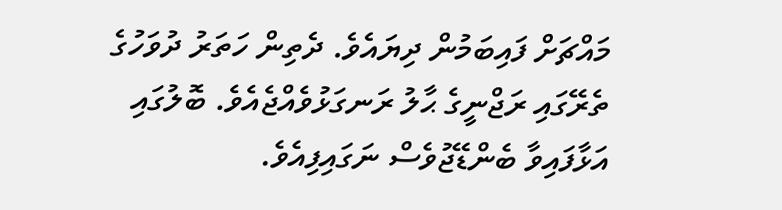މައްޗަށް ފައިބަމުން ދިޔައެވެ. ދެތިން ހަތަރު ދުވަހުގެ ތެރޭގައި ރަޖްނީގެ ޙާލު ރަނގަޅުވެއްޖެއެވެ. ބޮލުގައި އަޅާފައިވާ ބެންޑޭޖުވެސް ނަގައިފިއެވެ.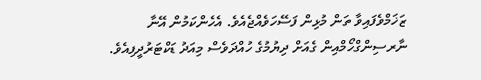ޒަޚަމްވެފައިވާ ތަން މުޅިން ފަސޭހަވެއްޖެއެވެ. އެހެންކަމުން އޭނާ ނާރސިންގްހޯމްއިން ގެއަށް ދިޔުމުގެ ހުއްދަވެސް މިއަދު ޑަކްޓަރުދީފިއެވެ.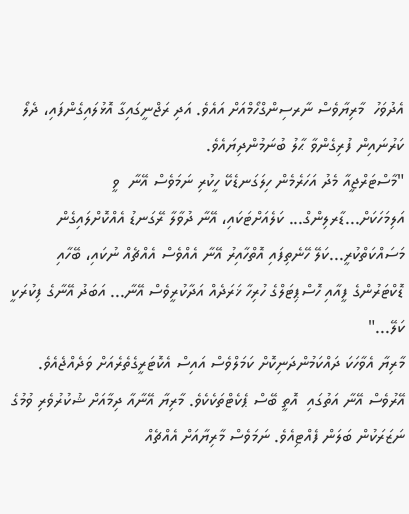އެދުވަހު  މާރިޔާވެސް ނާރސިންގްހޯމްއަށް އައެވެ. އަދި ރަޖްނީގައިގާ އޮޅުލައިގެންފައި، ދެލޯ ކަރުނައިން ފުރިގެންވާ ޙާލު ބުނަމުންދިޔައެވެ.
"މާސްޓަރްޖީއާ މެދު އަހަރެމެން ހިލަގަނޑެކޭ ހީކުރި ނަމަވެސް އޭނާ  ވީ އަލިމަހަކަށް...ޑާރލިންގް... ކަލެއަށްޓަކައި، އޭނާ ދުވާލާ ރޭގަނޑު އެއްކޮށްލައިގެން މަސައްކަތްކުރީ...ކަލޭ ހޭނެތިފައި އޮތްހާއިރު އޭނާ އެއްވެސް އެއްޗެއް ނުކައި، ބޭހާއި ޑޮކްޓަރުންގެ ފީއާއި ހޮސްޕިޓަލްގެ ހުރިހާ ޚަރަދެއް އަދާކުރީވެސް އޭނާ... އަބަދު އޭނާގެ ފިކުރަކީ ކަލޭ..."
މާރިޔާ އެވާހަކަ ދައްކަމުންދަނިކޮށް ކަމަލްވެސް އައިސް އެކޮޓަރީގެތެރެއަށް ވަދެއްޖެއެވެ. އޭރުވެސް އޭނާ އަތުގައި  އޮތީ ބޭސް ޕެކެޓްތަކެކެވެ. މާރިޔާ އޭނާއާ ދިމާއަށް ޝުކުރުވެރި ވުމުގެ ނަޒަރަކުން ބަލަން ފެއްޓިއެވެ. ނަމަވެސް މާރިޔާއަށް އެއްޗެއް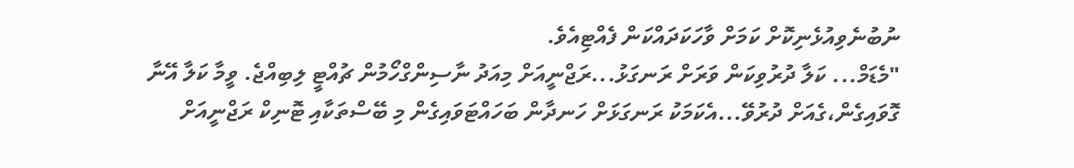ނުބުނެވިއުޅެނިކޮށް ކަމަށް ވާހަކަދައްކަން ފެއްޓިއެވެ.
"މެޑަމް... ކަލާ ދުރުވިކަން ވަރަށް ރަނގަޅު...ރަޖްނީއަށް މިއަދު ނާސިންގްހޯމުން ޗުއްޓީ ލިބިއްޖެ. ވީމާ ކަލާ އޭނާ ގޮވައިގެން،ގެއަށް ދުރުވޭ...އެކަމަކު ރަނގަޅަށް ހަނދާން ބަހައްޓަވައިގެން މި ބޭސްތަކާއި ޓޮނިކް ރަޖްނީއަށް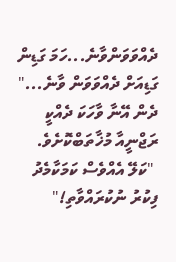ދެއްވަވަންވާނެ...ހަމަ ގަޑިން ގަޑިއަށް ދެއްވަވަން ވާނެ..."  ދެން އޭނާ ވާހަކަ ދެއްކީ ރަޖްނީއާ މުޚާތަބްކޮށެވެ.
 "ކަލޭ އެއްވެސް ކަމަކާމެދު ފިކުރު ނުކުރައްވާތި!"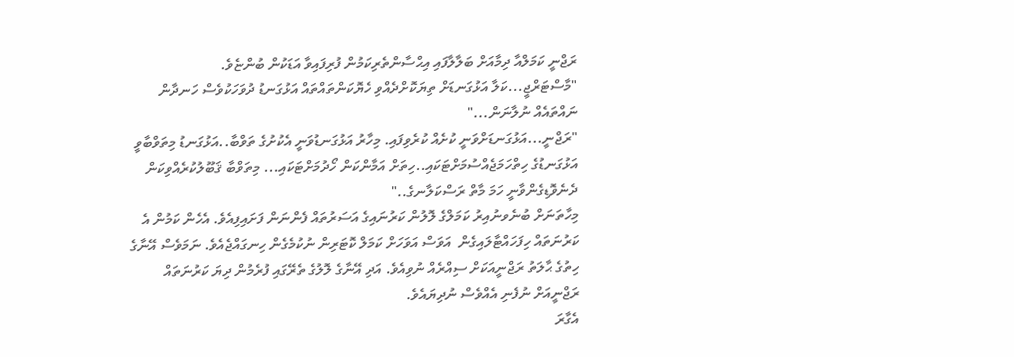ރަޖްނީ ކަމަލްއާ ދިމާއަށް ބަލާލާފައި އިޙްސާންތެރިކަމުން ފުރިފައިވާ އަޑަކުން ބުންޏެވެ.
"މާސްޓަރްޖީ...ކަލާ އަޅުގަނޑަށް ތިޔަކޮށްދެއްވި ހެޔޮކަންތައްތައް އަޅުގަނޑު ދުވަހަކުވެސް ހަނދާން ނައްތައެއް ނުލާނަން..."
"ރަޖްނީ...އަޅުގަނޑަށްވަނީ ކުށެއް ކުރެވިފައި. މިހާރު އަޅުގަނޑުވަނީ އެކުށުގެ ތަވްބާ..އަޅުގަނޑު މިތަވްބާވީ އަޅުގަނޑުގެ ހިތްހަމަޖެއްސުމަށްޓަކައި..ހިތަށް އަމާންކަން ހޯދުމަށްޓަކައި... މިތަވްބާ ޤަބޫލުކުރެއްވިކަން ދެނެވޮޑިގެންވާނީ ހަމަ މާތް ރަސްކަލާނގެ.."
މިހާތަނަށް ބުނެވނުއިރު ކަމަލްގެ ލޮލުން ކަރުނައިގެ އަސަރުތައް ފެންނަން ފަށައިފިއެވެ. އެހެން ކަމުން އެ ކަރުނަތައް ހިފަހައްޓާލައިގެން  އަވަސް އަވަހަށް ކަމަލް ކޮޓަރިން ނުކުމެގެން ހިނގައްޖެއެވެ. ނަމަވެސް އޭނާގެ  ހިތުގެ ޙާލަތު ރަޖްނީއަކަށް ސިއްރެއް ނުވިއެވެ. އަދި އޭނާގެ ލޮލުގެ ތެރޭގައި ފުރެމުން ދިޔަ ކަރުނަތައް ރަޖްނީއަށް ނުފެނި އެއްވެސް ނުދިޔައެވެ.
އެގާރަ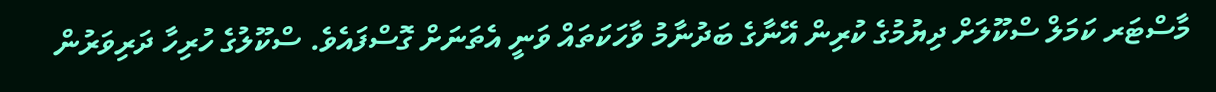މާސްޓަރ ކަމަލް ސްކޫލަށް ދިޔުމުގެ ކުރިން އޭނާގެ ބަދުނާމު ވާހަކަތައް ވަނީ އެތަނަށް ގޮސްފައެވެ. ސްކޫލުގެ ހުރިހާ ދަރިވަރުން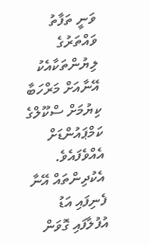ވަނީ ތަފާތު ވައްތަރުގެ ލިޔުންތަކާއެކު އޭނާއަށް މަރްހަބާ ކިޔުމަށް ސްކޫލްގެ ކަމްޕައުންޑަށް އެއްވެފައެވެ. އެކުދިންތައް އޭނާ ފެނިފައި އަޑު އުފުލާފައި ގޮވަން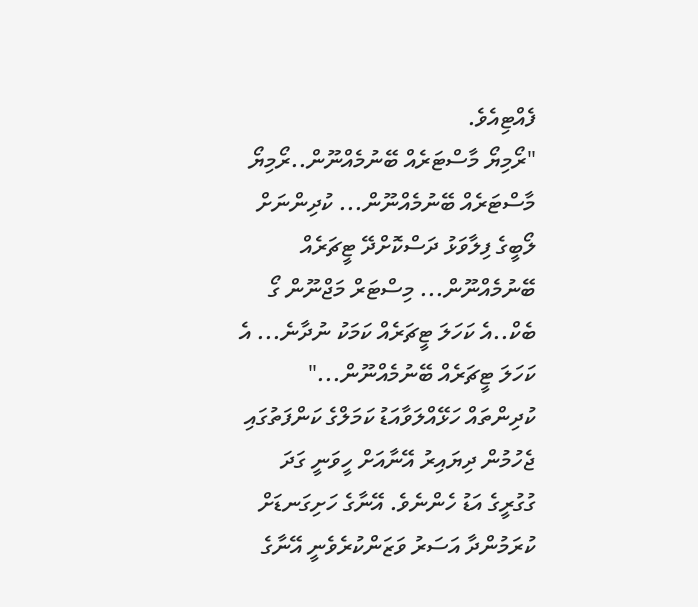ފެއްޓިއެވެ.
"ރޯމިޔޯ މާސްޓަރެއް ބޭނުމެއްނޫން..ރޯމިޔޯ މާސްޓަރެއް ބޭނުމެއްނޫން... ކުދިންނަށް ލޯބީގެ ފިލާވަޅު ދަސްކޮށްދޭ ޓީޗަރެއް ބޭނުމެއްނޫން... މިސްޓަރް މަޖްނޫން ގޯ ބެކް..އެ ކަހަލަ ޓީޗަރެއް ކަމަކު ނުދާނެ... އެ ކަހަލަ ޓީޗަރެއް ބޭނުމެއްނޫން..."
ކުދިންތައް ހަޅޭއްލަވާއަޑު ކަމަލްގެ ކަންފަތުގައި ޖެހުމުން ދިޔައިރު އޭނާއަށް ހީވަނީ ގަދަ ގުގުރީގެ އަޑު ހެންނެވެ. އޭނާގެ ހަށިގަނޑަށް ކުރަމުންދާ އަސަރު ވަޒަންކުރެވެނީ އޭނާގެ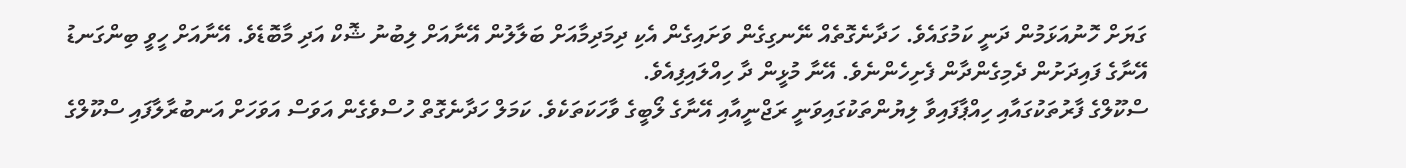ގަޔަށް ހޮނުއަޅަމުން ދަނީ ކަމުގައެވެ. ހަދާނެގޮތެއް ނޭނގިގެން ވަށައިގެން އެކި ދިމަދިމާއަށް ބަލާލުން އޭނާއަށް ލިބުނު ޝޮކް އަދި މާބޮޑެވެ. އޭނާއަށް ހީވީ ބިންގަނޑު އޭނާގެ ފައިދަށުން ދެމިގެންދާން ފެށިހެންނެވެ. އޭނާ މުޅީން ދާ ހިއްލައިފިއެވެ.
ސްކޫލްގެ ފާރުތަކުގައާއި ހިއްޕާފައިވާ ލިޔުންތަކުގައިވަނީ ރަޖްނީއާއި އޭނާގެ ލޯބީގެ ވާހަކަތަކެވެ. ކަމަލް ހަދާނެގޮތް ހުސްވެގެން އަވަސް އަވަހަށް އަނބުރާލާފައި ސްކޫލްގެ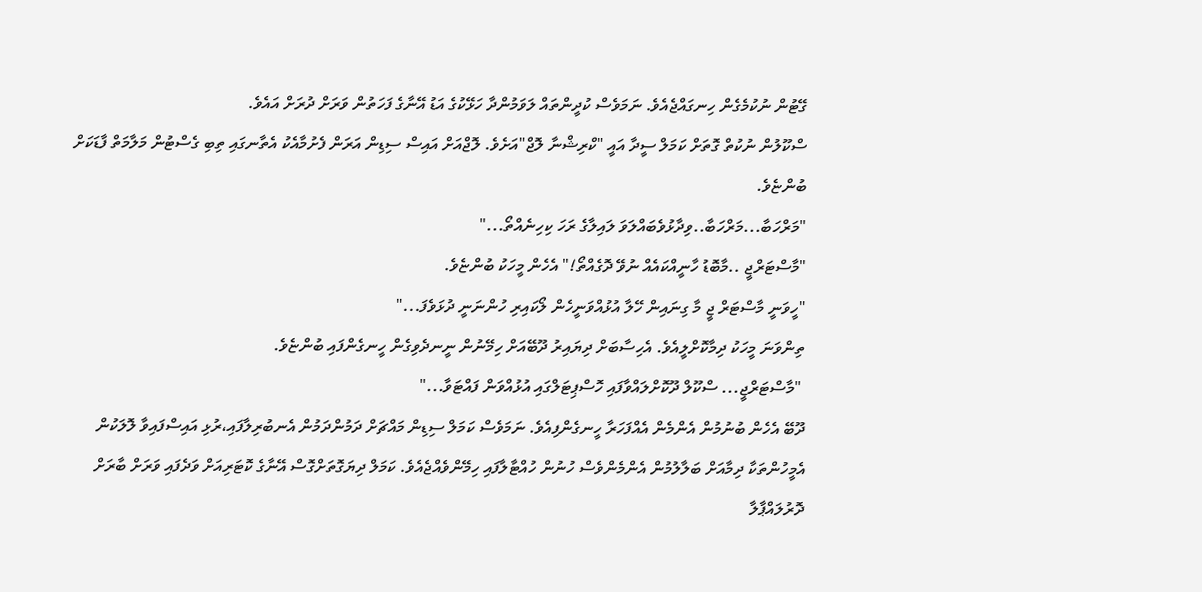ގޭޓުން ނުކުމެގެން ހިނގައްޖެއެވެ. ނަމަވެސް ކުދީންތައް ލަވަމުންދާ ހަޅޭކުގެ އަޑު އޭނާގެ ފަހަތުން ވަރަށް ދުރަށް އައެވެ.
ސްކޫލުން ނުކުތް ގޮތަށް ކަމަލް ސީދާ އައީ "ކްރިޝްނާ ލޮޖް"އަށެވެ. ލޮޖްއަށް އައިސް ސިޑިން އަރަން ފެށުމާއެކު އެތާނގައި ތިބި ގެސްޓުން މަލާމަތް ފާޑަކަށް ބުންޏެވެ.
"މަރްހަބާ...މަރްހަބާ..ވިދާޅުވެބައްލަވަ ލައިލާގެ ރަހަ ކިހިނެއްތޯ..."
"މާސްޓަރްޖީ ..މާބޮޑު ހާނީއްކައެއް ނުވޭ ދޮގެއްތޯ!" އެހެން މީހަކު ބުންޏެވެ.
"ހީވަނީ މާސްޓަރް ޖީ މާ ގިނައިން ހޭލާ އުޅުއްވަނީހެން ލޯކައިރި ހުންނަނީ ދުޅަވެފަ..."
ތިންވަނަ މީހަކު ދިމާކޮށްލީއެވެ. އެހިސާބަށް ދިޔައިރު ދޫބޭއަށް ހިމޭނުން ނީނދެވިގެން ހީނގެންފައި ބުންޏެވެ.
 "މާސްޓަރްޖީ... ސްކޫލް ދޫކޮށްލައްވާފައި ހޮސްޕިޓަލްގައި އުޅުއްވަން ފައްޓަވާ..."
ދޫބޭ އެހެން ބުނުމުން އެންމެން އެއްފަހަރާ ހީނގެންފިއެވެ. ނަމަވެސް ކަމަލް ސިޑިން މައްޗަށް ދަމުންދަމުން އެނބުރިލާފައި،ރުޅި އައިސްފައިވާ ލޮލަކުން އެމީހުންތަކާ ދިމާއަށް ބަލާލުމުން އެންމެންވެސް ހުނުން ހުއްޓާލާފައި ހިމޭންވެއްޖެއެވެ. ކަމަލް ދިޔަގޮތަށްގޮސް އޭނާގެ ކޮޓަރިއަށް ވަދެފައި ވަރަށް ބާރަށް ދޮރުލައްޕާލާ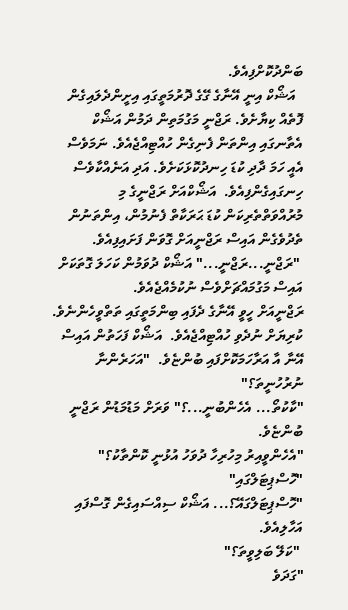ބަންދުކޮށްފިއެވެ.
  އަޝޯކް އިނީ އޭނާގެ ގޭގެ ދޮރުމަތީގައި އިށީންދެލައިގެން ފޮތެއް ކިޔާށެވެ. ރަޖްނީ މަގުމަތިން ދަމުން އަޝޯކް އެތާނގައި އިންތަން ފެނިގެން ހުއްޓިއްޖެއެވެ. ނަމަވެސް އެއީ ހަމަ ދާދި ކުޑަ ހިނދުކޮޅަކަށެވެ. އަދި އަނެއްކާވެސް ހިނގައިގެންފިއެވެ.  އަޝޯކްއަށް ރަޖްނީގެ މި މުރުއްވަތްތެރިކަން ކުޑަ ޙަރަކާތް ފެނުމުން، އިންތަނުން ތެދުވެގެން އައިސް ރަޖްނީއަށް ގޮވަން ފަށައިފިއެވެ.
 "ރަޖްނީ...ރަޖްނީ..." އަޝޯކް ދުވަމުން ކަހަލަ ގޮތަކަށް އައިސް މަގުމައްޗަށްވެސް ނުކުމެއްޖެއެވެ.
ރަޖްނީއަށް ހީވީ އޭނާގެ ދެފައި ބިންމަތީގައި ތަތްވީހެންނެވެ. ކުރިޔަށް ނުދެވި ހުއްޓިއްޖެއެވެ.  އަޝޯކް ފަހަތުން އައިސް އޭނާ އާ އަރާހަމަކޮށްފައި ބުންޏެވެ.  "އަހަރެންނާ ނުރުހުނީތަ؟"
"ކާކުތޯ... އެހެންބުނީ...؟" ވަރަށް މަޑުމަޑުން ރަޖްނީ ބުންޏެވެ.
"އެހެންވީއިރު މިހުރިހާ ދުވަހު އުޅުނީ ކޮންތާކު؟"
"ހޮސްޕިޓަލްގައި"
"ހޮސްޕިޓަލްގައޭ؟... އަޝޯކް ސިއްސައިގެން ގޮސްފައި  އަހާލިއެވެ.
 "ކަލޭ ބަލިވީތަ؟"
"ގަދަވެ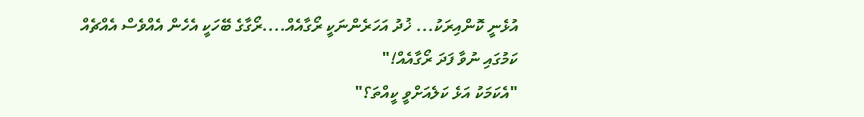އުޅެނީ ކޮންއިރަކު... ޚުދު އަހަރެންނަކީ ރޯގާއެއް....ރޯގާގެ ބޭހަކީ އެހެން އެއްވެސް އެއްޗެއް ކަމުގައި ނުވާ ފަދަ ރޯގާއެއް!"
"އެކަމަކު އަޅެ ކަލެއަށްވީ ކީއްތަ؟"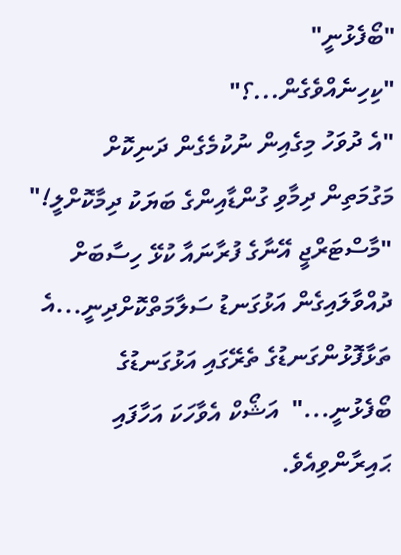"ބޯފެޅުނީ"
"ކިހިނެއްވެގެން...؟"
"އެ ދުވަހު މިގެއިން ނުކުމެގެން ދަނިކޮށް މަގުމަތިން ދިމާވި ގުންޑާއިންގެ ބަޔަކު ދިމާކޮށްލީ!"
"މާސްޓަރްޖީ އޭނާގެ ފުރާނައާ ކުޅޭ ހިސާބަށް ދުއްވާލައިގެން އަޅުގަނޑު ސަލާމަތްކޮށްދިނީ...އެ ތަޅާފޮޅުންގަނޑުގެ ތެރޭގައި އަޅުގަނޑުގެ ބޯފެޅުނީ..."  އަޝޯކް އެވާހަކަ އަހާފައި ޙައިރާންވިއެވެ.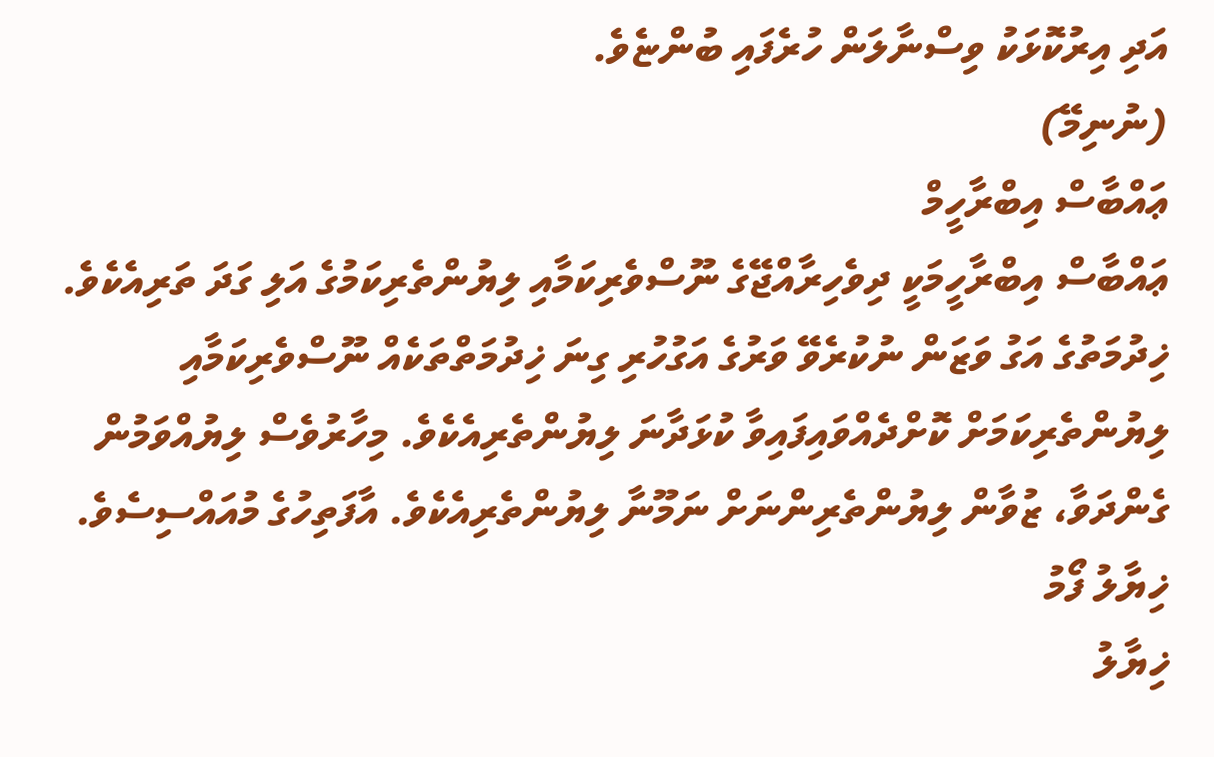އަދި އިރުކޮޅަކު ވިސްނާލަން ހުރެފައި ބުންޏެވެ.
(ނުނިމޭ)
ޢައްބާސް އިބްރާހީމް
ޢައްބާސް އިބްރާހީމަކީ ދިވެހިރާއްޖޭގެ ނޫސްވެރިކަމާއި ލިޔުންތެރިކަމުގެ އަލި ގަދަ ތަރިއެކެވެ. ޚިދުމަތުގެ އަގު ވަޒަން ނުކުރެވޭ ވަރުގެ އަގުހުރި ގިނަ ޚިދުމަތްތަކެއް ނޫސްވެރިކަމާއި ލިޔުންތެރިކަމަށް ކޮށްދެއްވައިފައިވާ ކުޅަދާނަ ލިޔުންތެރިއެކެވެ. މިހާރުވެސް ލިޔުއްވަމުން ގެންދަވާ، ޒުވާން ލިޔުންތެރިންނަށް ނަމޫނާ ލިޔުންތެރިއެކެވެ. އާފަތިހުގެ މުއައްސިސެވެ.
ޚިޔާލު ފޯމު
ޚިޔާލު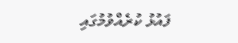ފައުޅު ކުރެއްވުމުގައި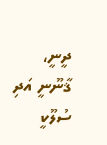ދީނީ، ޤާނޫނީ އަދި ސުލޫކީ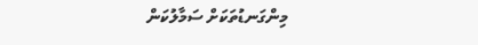މިންގަނޑުތަކަށް ސަމާލުކަން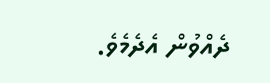ދެއްވުން އެދެމެވެ.